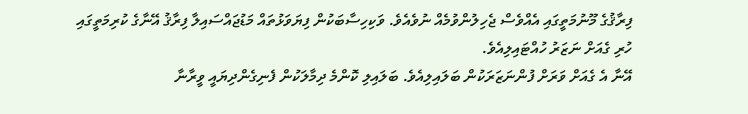ފިރާޤުގެ މޫނުމަތީގައި އެއްވެސް ޖެހިލުންވުމެއް ނުވެއެވެ. ވަކިހިސާބަކުން ފިޔަވަޅުތައް މަޑުޖައްސައިލާ ފިރާޤު އޭނާގެ ކުރިމަތީގައި ހުރި ގެއަށް ނަޒަރު ހުއްޓައިލިއެވެ.
އޭނާ އެ ގެއަށް ވަރަށް ފުންނަޒަރަކުން ބަލައިލިއެވެ. ބަލައިލި ކޮންމެ ދިމާލަކުން ފެނިގެންދިޔައީ ވީރާނާ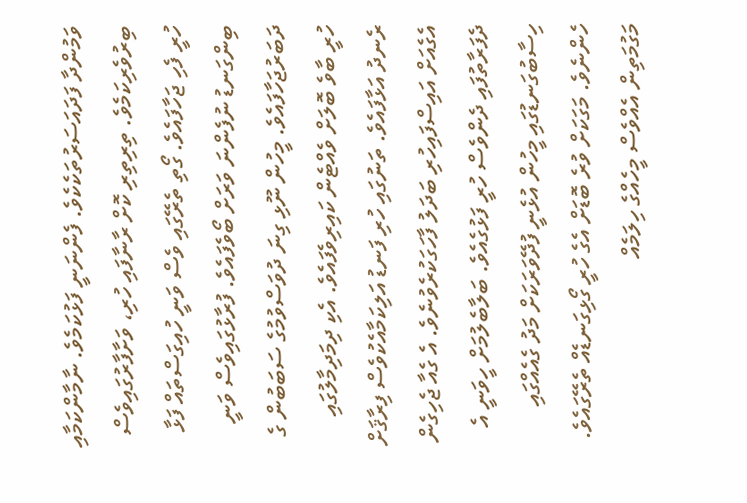ވަމުންދާ ފަދައަސަރުތަކެކެވެ. ފެންނަނީ ފަޅުކަމެވެ. ނާމާންކަމާއި ބިރުވެރިކަމެވެ. ތިރިތިރި ކޮށް ރާނާފައި ހުރި، ވަށާފާރުގައިވެސް ހުރީ ފެހި ޖަހާފައެވެ. ގޯތި ތެރޭގައި ވެސް ވަނީ ހުއިގަސްތައް ފަޅާ ބިންގަނޑު ނުފެންނަ ވަރަށް ބޯވެފައެވެ. ފުރާޅުގައިވެސް ވަނީ ދަބަރުޖަހާފައެވެ. މީހުން ނޫޅި ގިނަ ދުވަސްވުމުގެ ސަބަބުން ގެ ހުރީ ބާވެ ބޮލަށް ވެއްޓެން ކައިރިވެފައެވެ. އެކި ދިމަދިމާލުގައި ރެނދު އަޅާފައެވެ. ތަނުގައި ހުރި ފަނޑު އަލިކަމާއެކުވެސް ފިރާޤަށް އެގެއަށް އައިސްފައިހުރި ބަދަލު ފާހަގަކުރެވުނެވެ. އެ ގެއާ ޖެހިގެން ދެފަރާތުފައި ދެންވެސް ހުރީ ފަޅުގެއެވެ. ބަލާބެލުމަށް ހީވަނީ އެ ހިސާބުގަނޑުގައި މީހުން އުޅެނީ ފުދޭވަރަކަށް މަދު ގެއެއްގައި ހެންނެވެ. މަގަކަށް ވުރެ ބޮޑަށް އެގެ ހުރީ ގޯޅިގަނޑެއް ތެރޭގައެވެ. މަގުމަތިން އެއްވެސް މީހެއްގެ ހިލަމެއް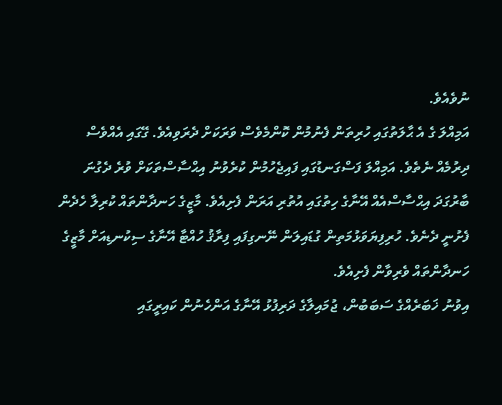ނުވެއެވެ.
އަމިއްލަ ގެ އެ ޙާލަތުގައި ހުރިތަން ފެނުމުން ކޮންމެވެސް ވަރަކަށް ދެރަވިއެވެ. ގޭގައި އެއްވެސް ދިރުމެއް ނެތެވެ. އަމިއްލަ ފަސްގަނޑުގައި ފައިޖެހުމުން ކުރެވުނު އިޙްސާސްތަކަށް ވުރެ ދެގުނަ ބާރުގަދަ އިޙްސާސްއެއް އޭނާގެ ހިތުގައި އުތުރި އަރަން ފެށިއެވެ. މާޒީގެ ހަނދާންތައް ކުރިލާ ހެދެން ފެށުނީ ދެނެވެ. ހުރިފިޔަވަޅުމަތިން ގުޑައިލަން ނޭނގިފައި ފިރާޤު ހުއްޓާ އޭނާގެ ސިކުނޑިއަށް މާޒީގެ ހަނދާންތައް ވެރިވާން ފެށިއެވެ.
އިވުނު ޚަބަރެއްގެ ސަބަބުން، ޖުމައިލާގެ ދަރިފުޅު އޭނާގެ އަންހެނުން ކައިރީގައި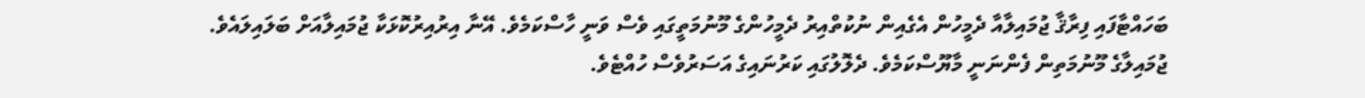ބަހައްޓާފައި ފިރާޤާ ޖުމައިލާއާ ދެމީހުން އެގެއިން ނުކުތްއިރު ދެމީހުންގެ މޫނުމަތީގައި ވެސް ވަނީ ހާސްކަމެވެ. އޭނާ އިރުއިރުކޮޅަކާ ޖުމައިލާއަށް ބަލައިލައެވެ. ޖުމައިލާގެ މޫނުމަތިން ފެންނަނީ މާޔޫސްކަމެވެ. ދެލޮލުގައި ކަރުނައިގެ އަސަރުވެސް ހުއްޓެވެ.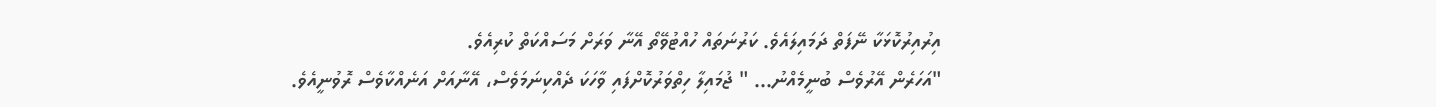އިރުއިރުކޮޅަކާ ނޭފަތް ދަމައިލައެވެ. ކަރުނަތައް ހުއްޓުވޭތޯ އޭނާ ވަރަށް މަސައްކަތް ކުރިއެވެ.
"އަހަރެން އޭރުވެސް ބުނީމެއްނު... " ޖުމައިލާ ހިތްވަރުކޮށްފައި ވާހަކަ ދެއްކިނަމަވެސް، އޭނާއަށް އަނެއްކާވެސް ރޮވުނީއެވެ.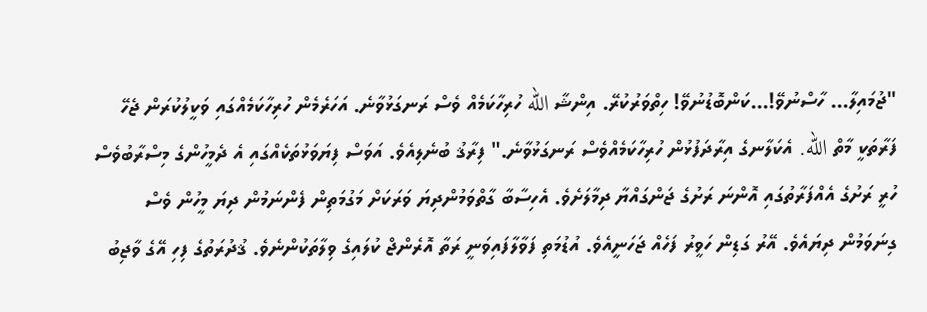"ޖުމައިލާ... ހާސްނުވޭ!...ކަންބޮޑުނުވޭ! ހިތްވަރުކުރޭ. އިންޝާ الله ހުރިހާކަމެއް ވެސް ރަނގަޅުވާނެ. އަހަރެމެން ހުރިހާކަމެއްގައި ވަކީލުކުރަން ޖެހޭ ފަރާތަކީ މާތް الله. އެކަލާނގެ އިރާދަފުޅުން ހުރިހާކަމެއްވެސް ރަނގަޅުވާނެ." ފިރާޤު ބުނެލިއެވެ. އަވަސް ފިޔަވަޅުތަކެއްގައި އެ ދެމީހުންގެ މިސްރާބުވެސް ހުރީ ރަށުގެ އެއްފަރާތުގައި އޮންނަ ރަށުގެ ޖަންގައްޔާ ދިމާލަށެވެ. އެހިސާބާ ގާތްވަމުންދިޔަ ވަރަކަށް މަގުމަތިން ފެންނަމުން ދިޔަ މީހުން ވެސް ގިނަވަމުން ދިޔައެވެ. އޭރު ގަޑިން ހަވީރު ފަހެއް ޖަހަނީއެވެ. އުޑުމަތި ފަވާލާފައިވަނީ ރަތާ އޮރެންޖް ކުލައިގެ ވިލާތަކުންނެވެ. ޤުދުރަތުގެ ފިހި އޭގެ ވާޖިބު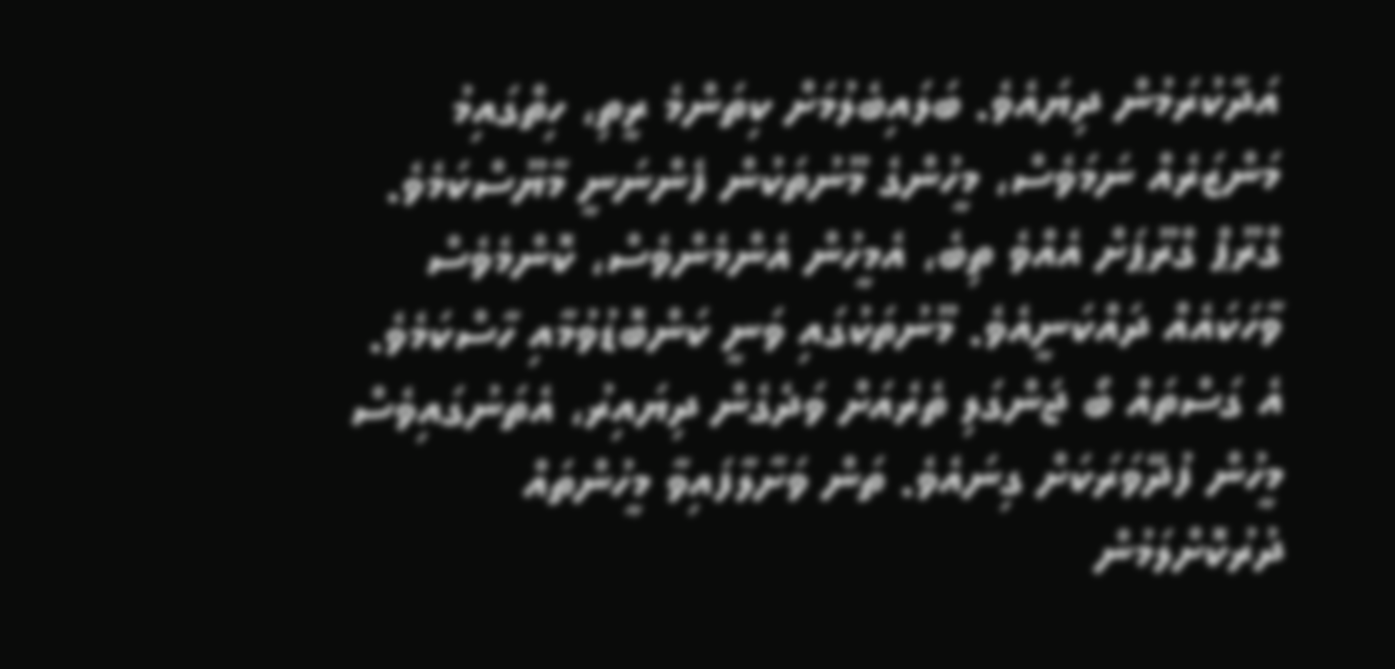އަދާކުރަމުން ދިޔައެވެ. ބަލައިބެލުމަށް ކިތަންމެ ރީތި، ހިތްގައިމު މަންޒަރެއް ނަމަވެސް، މީހުންގެ މޫނުތަކުން ފެންނަނީ މާޔޫސްކަމެވެ. ގްރޫޕް ގްރޫޕަށް އެއްވެ ތިބެ، އެމީހުން އެންމެންވެސް، ކޮންމެވެސް ވާހަކައެއް ދައްކަނީއެވެ. މޫނުތަކުގައި ވަނީ ކަންބޮޑުވުމާއި ހާސްކަމެވެ.
އެ ގަސްތައް ބޯ ޖަންގަލި ތެރެއަށް ވަދެގެން ދިޔައިރު، އެތަނުގައިވެސް މީހުން ފުދޭވަރަކަށް ގިނައެވެ. ތަން ވަށާލާފައިވާ މީހުންތައް ދުރުކޮށްލަމުން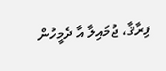ފިރާޤާ، ޖުމައިލާ އާ ދެމީހުން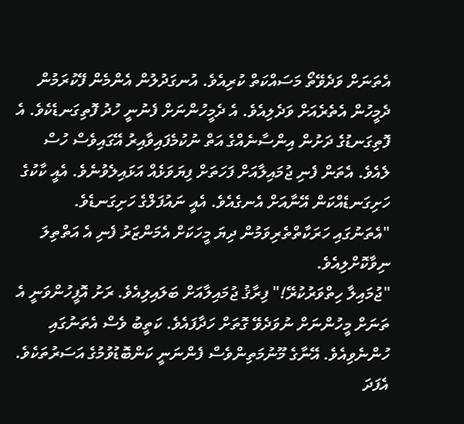އެތަނަށް ވަދެވޭތޯ މަސައްކަތް ކުރިއެވެ. އުނގަދުލުން އެންމެން ފޭކުރަމުން ދެމީހުން އެތެރެއަށް ވަދެލިއެވެ. އެ ދެމީހުންނަށް ފެނުނީ ހުދު ފޮތިގަނޑެކެވެ. އެ ފޮތިގަނޑުގެ ދަށުން އިންސާނެއްގެ އަތް ނުކުމެފައިވާއިރު އޭގައިވެސް ހުސް ލެއެވެ. އެތަން ފެނި ޖުމައިލާއަށް ފަހަތަށް ފިޔަވަޅެއް އަޅައިލެވުނެވެ. އެއީ ކާކުގެ ހަށިގަނޑެއްކަން އޭނާއަށް އެނގެއެވެ. އެއީ ނައުފަލްގެ ހަށިގަނޑެވެ.
"އެތަނުގައި ހަރަކާތްތެރިވަމުން ދިޔަ މީހަކަށް އެމަންޒަރު ފެނި އެ އަތްތިލަ ނިވާކޮށްލިއެވެ.
"ޖުމައިލާ ހިތްވަރުކުރޭ!" ފިރާޤު ޖުމައިލާއަށް ބަލައިލިއެވެ. ރަށު އޮފީހުންވަނީ އެ ތަނަށް މީހުންނަށް ނުވަދެވޭ ގޮތަށް ހަދާފައެވެ. ކަތީބު ވެސް އެތަނުގައި ހުންނެވިއެވެ. އޭނާގެ މޫނުމަތިންވެސް ފެންނަނީ ކަންބޮޑުވުމުގެ އަސަރުތަކެވެ. އެފަދަ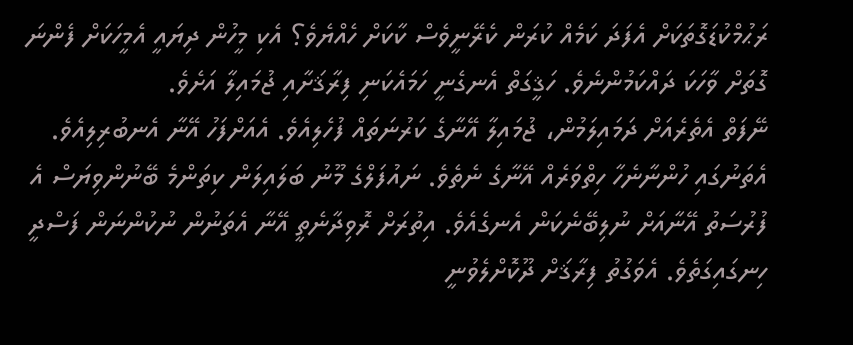ރަޙުމްކުޑަގޮތަކަށް އެފަދަ ކަމެއް ކުރަން ކެރޭނީވެސް ކާކަށް ހެއްޔެވެ؟ އެކި މީހުން ދިޔައީ އެމީހަކަށް ފެންނަ ގޮތަށް ވާހަކަ ދައްކަމުންނެވެ. ހަޤީގަތް އެނގެނީ ހަމައެކަނި ފިރާޤަށާއި ޖުމައިލާ އަށެވެ.
ނޭފަތް އެތެރެއަށް ދަމައިލަމުން، ޖުމައިލާ އޭނާގެ ކަރުނަތައް ފުހެލިއެވެ. އެއަށްފަހު އޭނާ އެނބުރިލިއެވެ. އެތަނުގައި ހުންނާނެހާ ހިތްވަރެއް އޭނާގެ ނެތެވެ. ނައުފަލްގެ މޫނު ބަލައިލަން ކިތަންމެ ބޭނުންވިޔަސް އެ ފުރުސަތު އޭނާއަށް ނުލިބޭނެކަން އެނގެއެވެ. އިތުރަށް ރޮވިދާނެތީ އޭނާ އެތަނުން ނުކުންނަން ފަސްދީ ހިނގައިގަތެވެ. އެވަގުތު ފިރާޤަށް ދޫކޮށްލެވުނީ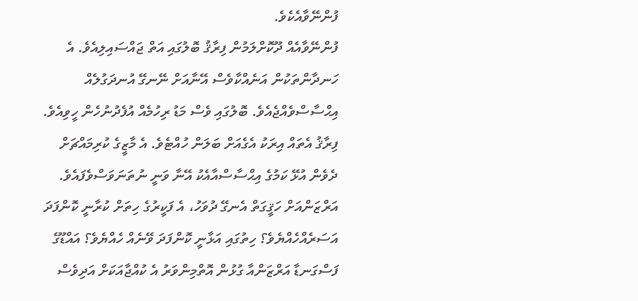ފުންނޭވާއެކެވެ.
ފުންނޭވާއެއް ދޫކޮށްލަމުން ފިރާޤު ބޮލުގައި އަތް ޖައްސައިލިއެވެ. އެ ހަނދާންތަކުން އަނެއްކާވެސް އޭނާއަށް ނޭނގޭ އުނދަގުލެއް އިޙްސާސްވެއްޖެއެވެ. ބޮލުގައި ވެސް މަޑު ރިހުމެއް އުފެދުނުހެން ހީވިއެވެ. ފިރާޤު އެތައް އިރަކު އެގެއަށް ބަލަން ހުއްޓެވެ. އެ މާޒީގެ ކުރިމައްޗަށް ދެވެން އުޅޭ ކަމުގެ އިޙްސާސްއާއެކު އޭނާ ވަނީ ނުތަނަވަސްވެފައެވެ. އަރްޒަންއަށް ހަޤީގަތް އެނގޭ ދުވަހު، އެ ފަކީރުގެ ހިތަށް ކުރާނީ ކޮންފަދަ އަސަރެއްހެއްޔެވެ؟ ހިތުގައި އަޅާނީ ކޮންފަދަ ވޭނެއް ހެއްޔެވެ؟ އައްޑޫގެ ފަސްގަނޑާ އަރްޒަންއާ ގުޅުން އޮތްމިންވަރު އެ ކުއްޖާއަކަށް އަދިވެސް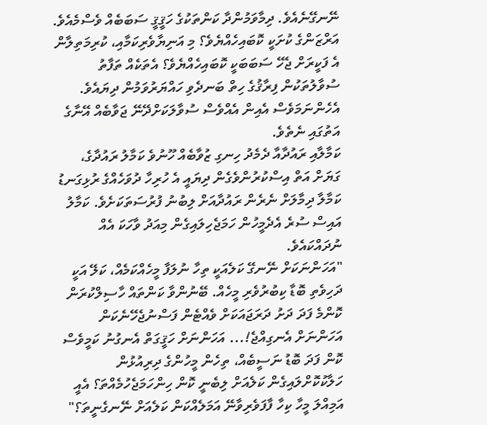ނޭނގޭނެއެވެ. ދިމާވަމުންދާ ކަންތަކުގެ ހަޤީޤީ ސަބަބެއް ވެސްމެއެވެ. އަރްޒަންގެ ކުށަކީ ކޮބައިހެއްޔެވެ؟ މި އަނިޔާވެރިކަމާއި، ކުރިމަތިލާން އެ ފަކީރަށް ޖެހޭ ސަބަބަކީ ކޮބައިހެއްޔެވެ؟ އެތަކެއް ތަފާތު ސުވާލުތަކުން ފިރާޤުގެ ހިތް ބަނދެވި ހައްޔަރުވަމުން ދިޔައެވެ. އެހެންނަމަވެސް އެއިން އެއްވެސް ސުވާލަކަށްދޭނޭ ޖަވާބެއް އޭނާގެ އަތުގައި ނެތެވެ.
ކަމާލާއި ރައުދާއާ ދެމެދު ހިނގި ޒުވާބެއް ހޫނުވެ ކަމާލު ރައުދާގެ، ގަޔަށް އަތް އިސްކުރުންވެގެން ދިޔައީ އެ ހުރިހާ ދުވަހެއްގެ ރުޅިގަނޑު ކަމާލާ ދިމާލަށް ނެރެން ރައުދާއަށް ލިބުނު ފުރުސަތަކަށެވެ. ކަމާލު އައިސް ސުރެ އެދެމީހުން ހަމަޖެހިލައިގެން މިއަދު ވާހަކަ އެއް ނުދައްކައެވެ.
"އަހަންނަކަށް ނޭނގޭ ކަލެއަކީ ތިހާ ނުލަފާ މީހެއްކަމެއް، ކަލޭ އަކީ ދަހިވެތި ބޮޑާ ކިބުރުވެރި މީހެއް. ބޭނުންވާ ކަންތައް ހާސިލްކުރަން ކޮންމެ ފަދަ ދަށު ދަރަޖައަކަށް ވެއްޓެން ފަސްނުޖެހޭނެކަން އަހަންނަށް އެނގިއްޖެ!... އަހަންނަށް ހަޤީގަތް އެނގުނު ކަމީވެސް ކޮން ފަދަ ބޮޑު ނަސީބެއް، ތިހެން މީހުންގެ ދިރިއުޅުން ހަލާކުކޮށްލައިގެން ކަލެއަށް ލިބެނީ ކޮން ހިންހަމަޖެހުމެއްތަ؟ އެއީ އަމިއްލަ މީހާ ކިހާ ފާފަވެރިވާނޭ އަމަލެއްކަން ކަލެއަށް ނޭނގެނީތަ؟"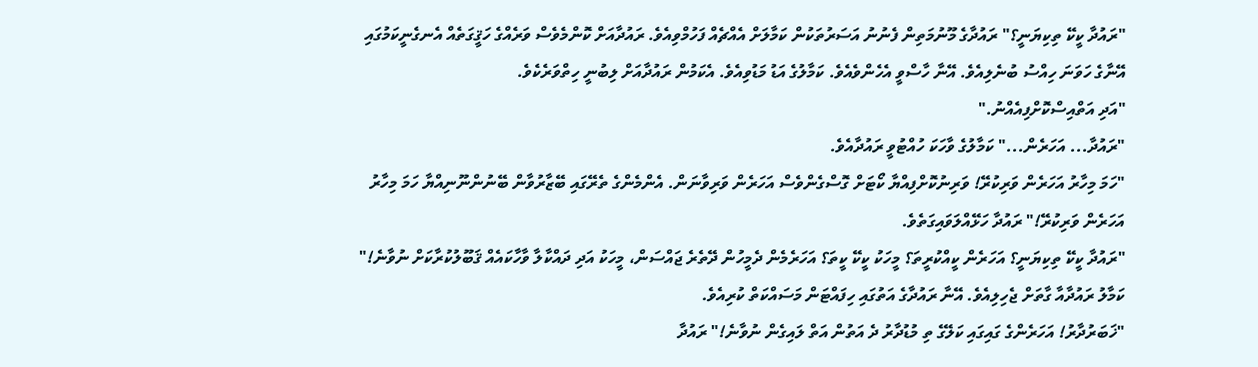"ރައުދާ ކީކޭ ތިކިޔަނީ؟" ރައުދާގެ މޫނުމަތިން ފެނުނު އަސަރުތަކުން ކަމާލަށް އެއްޗެއް ފަހުމްވިއެވެ. ރައުދާއަށް ކޮންމެވެސް ވަރެއްގެ ހަޤީގަތެއް އެނގެނީކަމުގައި އޭނާގެ ހަވަނަ ހިއްސު ބުނެލިއެވެ. އޭނާ ހާސްވީ އެހެންވެއެވެ. ކަމާލުގެ އަޑު މަޑުވިއެވެ. އެކަމުން ރައުދާއަށް ލިބުނީ ހިތްވަރެކެވެ.
"އަދި އަތްއިސްކޮށްފިއެއްނު."
"ރައުދާ... އަހަރެން..." ކަމާލުގެ ވާހަކަ ހުއްޓުވީ ރައުދާއެވެ.
"ހަމަ މިހާރު އަހަރެން ވަރިކުރޭ! ވަރިނުކޮށްފިއްޔާ ކޯޓަށް ގޮސްގެންވެސް އަހަރެން ވަރިވާނަން. އެންމެންގެ ތެރޭގައި ބޭޒާރުވާން ބޭނުންނޫނިއްޔާ ހަމަ މިހާރު އަހަރެން ވަރިކުރޭ!" ރައުދާ ހަޅޭއްލަވައިގަތެވެ.
"ރައުދާ ކީކޭ ތިކިޔަނީ؟ އަހަރެން ކީއްކުރީތަ؟ މީހަކު ކީކޭ ކީތަ؟ އަހަރެމެން ދެމީހުން ދޭތެރެ ޖައްސަން، މީހަކު އަދި ދައްކާލާ ވާހާކައެއް ޤަބޫލުކުރާކަށް ނުވާނެ!" ކަމާލު ރައުދާއާ ގާތަށް ޖެހިލިއެވެ. އޭނާ ރައުދާގެ އަތުގައި ހިފައްޓަން މަސައްކަތް ކުރިއެވެ.
"ޚަބަރުދާރު! އަހަރެންގެ ގައިގައި ކަލޭގެ ތި މުޑުދާރު ދެ އަތުން އަތް ލައިގެން ނުވާނެ!" ރައުދާ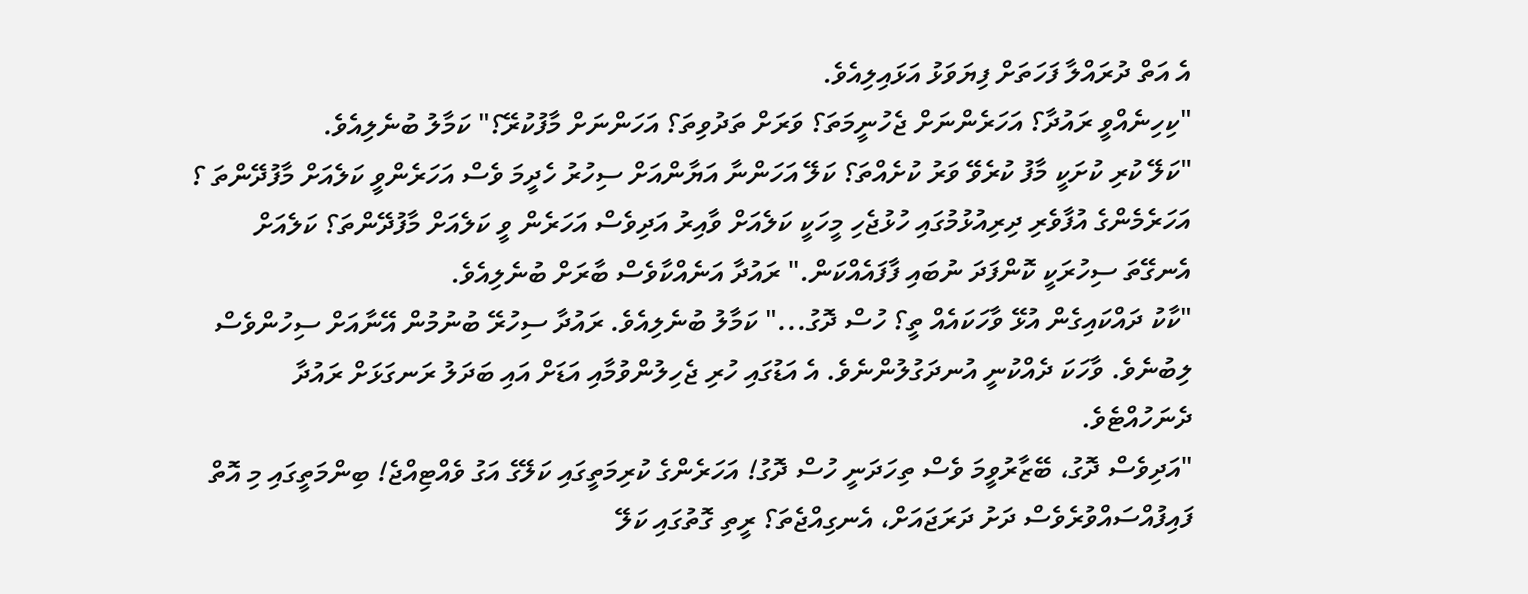އެ އަތް ދުރައްލާ ފަހަތަށް ފިޔަވަޅު އަޅައިލިއެވެ.
"ކިހިނެއްވީ ރައުދާ؟ އަހަރެންނަށް ޖެހުނީމަތަ؟ ވަރަށް ތަދުވިތަ؟ އަހަންނަށް މާފުކުރޭ؟" ކަމާލު ބުނެލިއެވެ.
"ކަލޭ ކުރި ކުށަކީ މާފު ކުރެވޭ ވަރު ކުށެއްތަ؟ ކަލޭ އަހަންނާ އަޔާންއަށް ސިހުރު ހެދީމަ ވެސް އަހަރެންވީ ކަލެއަށް މާފުދޭންތަ ؟ އަހަރެމެންގެ އުފާވެރި ދިރިއުޅުމުގައި ހުޅުޖެހި މީހަކީ ކަލެއަށް ވާއިރު އަދިވެސް އަހަރެން ވީ ކަލެއަށް މާފުދޭންތަ؟ ކަލެއަށް އެނގޭތަ ސިހުރަކީ ކޮންފަދަ ނުބައި ފާފައެއްކަން." ރައުދާ އަނެއްކާވެސް ބާރަށް ބުނެލިއެވެ.
"ކާކު ދައްކައިގެން އުޅޭ ވާހަކައެއް ތީ؟ ހުސް ދޮގު..." ކަމާލު ބުނެލިއެވެ. ރައުދާ ސިހުރޭ ބުނުމުން އޭނާއަށް ސިހުންވެސް ލިބުނެވެ. ވާހަކަ ދެއްކުނީ އުނދަގުލުންނެވެ. އެ އަޑުގައި ހުރި ޖެހިލުންވުމާއި އަޑަށް އައި ބަދަލު ރަނގަޅަށް ރައުދާ ދެނަހުއްޓެވެ.
"އަދިވެސް ދޮގު، ބޭޒާރުވީމަ ވެސް ތިހަދަނީ ހުސް ދޮގު! އަހަރެންގެ ކުރިމަތީގައި ކަލޭގެ އަގު ވެއްޓިއްޖެ! ބިންމަތީގައި މި އޮތް ފައިފުއްސައްވުރެވެސް ދަށު ދަރަޖައަށް، އެނގިއްޖެތަ؟ ރީތި ގޮތުގައި ކަލޭ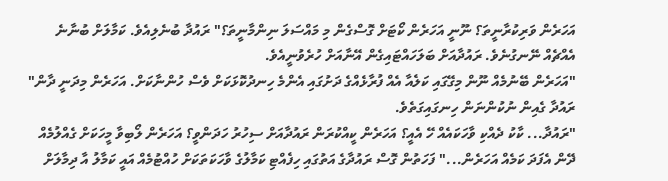އަހަރެން ވަރިކުރާނީތަ؟ ނޫނީ އަހަރެން ކޯޓަށް ގޮސްގެން މި މައްސަލަ ނިންމާނީތަ؟" ރައުދާ ބުނެލިއެވެ. ކަމާލަށް ބުނާނެ އެއްޗެއް ނޭނގުނެވެ. ރައުދާއަށް ބަލަހައްޓައިގެން އޭނާއަށް ހުރެވުނީއެވެ.
"އަހަރެން ބޭނުމެއް ނޫން މިގޭގައި ކަލެއާ އެއް ފުރާޅެއްގެ ދަށުގައި އެންމެ ހިނދުކޮޅަކަށް ވެސް ހުންނާކަށް. އަހަރެން މިދަނީ ދާން" ރައުދާ ގެއިން ނުކުންނަން ހިނގައިގަތެވެ.
"ރައުދާ... ކާކު ދެއްކި ވާހަކައެއް ހޭ އެއީ؟ އަހަރެން ކީއްކުރަން ރައުދާއަށް ސިހުރު ހަދަންވީ؟ އަހަރެން ލޯބިވާ މީހަކަށް ގެއްލުމެއް ދޭން އެފަދަ ކަމެއް އަހަރެން..." ފަހަތުން ގޮސް ރައުދާގެ އަތުގައި ހިފެއްޓި ކަމާލުގެ ވާހަކަތަކަށް ހުއްޓުމެއް އައީ ކަމާލު އާ ދިމާލަށް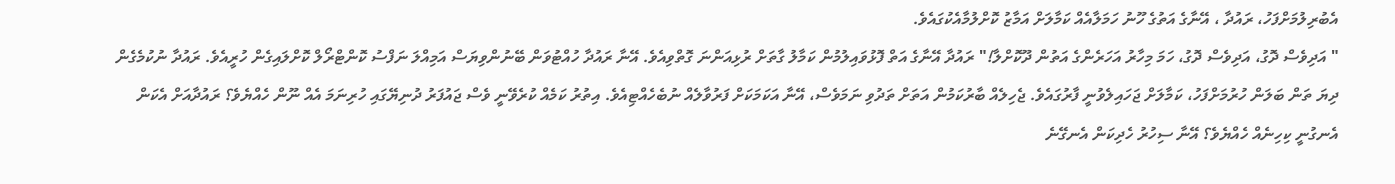އެބުރިލުމަށްފަހު، ރައުދާ ، އޭނާގެ އަތުގެ ހޫނު ހަމަލާއެއް ކަމާލަށް އަމާޒު ކޮށްލުމާއެކުގައެވެ.
" އަދިވެސް ދޮގު، އަދިވެސް ދޮގު، ހަމަ މިހާރު އަހަރެންގެ އަތުން ދޫކޮށްލާ!" ރައުދާ އޭނާގެ އަތް ފޮޅުވައިލުމުން ކަމާލު ގާތަށް ރުޅިއަންނަ ގޮތްވިއެވެ. އޭނާ ރައުދާ ހުއްޓުވަން ބޭނުންވިޔަސް އަމިއްލަ ނަފްސު ކޮންޓްރޯލް ކޮށްލައިގެން ހުރީއެވެ. ރައުދާ ނުކުމެގެން ދިޔަ ތަން ބަލަން ހުރުމަށްފަހު، ކަމާލަށް ޖަހައިލެވުނީ ފާރުގައެވެ. ޖެހިލެއް ބާރުކަމުން އަތަށް ތަދުވި ނަމަވެސް، އޭނާ އަކަމަކަށް ފަރުވާލެއް ނުބެހެއްޓިއެވެ. އިތުރު ކަމެއް ކުރެވޭނީ ވެސް ޖައުފަރު ދުނިޔޭގައި ހުރިނަމަ އެއް ނޫން ހެއްޔެވެ؟ ރައުދާއަށް އެކަން އެނގުނީ ކިހިނެއް ހެއްޔެވެ؟ އޭނާ ސިހުރު ހެދިކަން އެނގޭނެ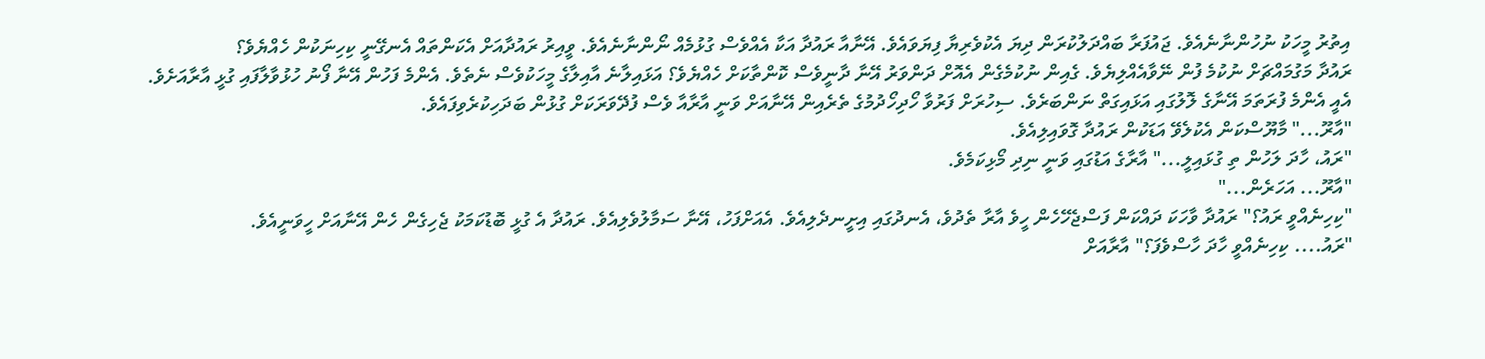އިތުރު މީހަކު ނުހުންނާނެއެވެ. ޖައުފަރާ ބައްދަލުކުރަން ދިޔަ އެކުވެރިޔާ ފިޔަވައެވެ. އޭނާއާ ރައުދާ އަކާ އެއްވެސް ގުޅުމެއް ނޯންނާނެއެވެ. ވީއިރު ރައުދާއަށް އެކަންތައް އެނގޭނީ ކިހިނަކުން ހެއްޔެވެ؟
ރައުދާ މަގުމައްޗަށް ނުކުމެ ފުން ނޭވާއެއްލިޔެވެ. ގެއިން ނުކުމެގެން އެއޮށް ދަންވަރު އޭނާ ދާނީވެސް ކޮންތާކަށް ހެއްޔެވެ؟ އަޅައިލާނެ އާއިލާގެ މީހަކުވެސް ނެތެވެ. އެންމެ ފަހުން އޭނާ ފޯނު ހުޅުވާލާފައި ގުޅީ އާރާއަށެވެ. އެއީ އެންމެ ފުރަތަމަ އޭނާގެ ލޮލުގައި އަޅައިގަތް ނަންބަރެވެ. ސިހުރަށް ފަރުވާ ހޯދިހޯދުމުގެ ތެރެއިން އޭނާއަށް ވަނީ އާރާއާ ވެސް ފުދޭވަރަކަށް ގުޅުން ބަދަހިކުރެވިފައެވެ.
"އާރޫ..." މާޔޫސްކަން އެކުލެވޭ އަޑަކުން ރައުދާ ގޮވައިލިއެވެ.
"ރައު، ހާދަ ލަހުން ތި ގުޅައިލީ..." އާރާގެ އަޑުގައި ވަނީ ނިދި މޯޅިކަމެވެ.
"އާރޫ... އަހަރެން..."
"ކިހިނެއްވީ ރައު؟" ރައުދާ ވާހަކަ ދައްކަން ފަސްޖެހޭހެން ހީވެ އާރާ ތެދުވެ، އެނދުގައި އިށީނދެލިއެވެ. އެއަށްފަހު، އޭނާ ސަމާލުވެލިއެވެ. ރައުދާ އެ ގުޅީ ބޮޑުކަމަކު ޖެހިގެން ހެން އޭނާއަށް ހީވަނީއެވެ.
"ރައު.... ކިހިނެއްވީ ހާދަ ހާސްވެފަ؟" އާރާއަށް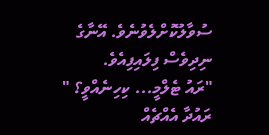ސުވާލުކޮށްލެވުނެވެ. އޭނާގެ ނިދިވެސް ފިލައިފިއެވެ.
"ރައު ޓެލްމީ... ކިހިނެއްވީ؟ " ރައުދާ އެއްޗެއް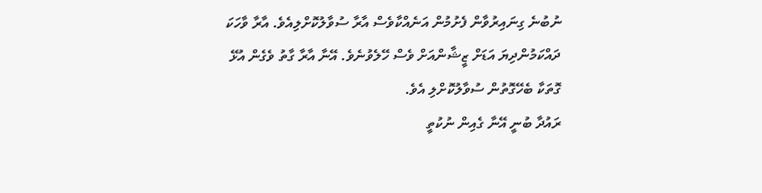ނުބުނެ ގިނައިރުވާން ފެށުމުން އަނެއްކާވެސް އާރާ ސުވާލުކޮށްލިއެވެ. އާރާ ވާހަކަ ދައްކަމުންދިޔަ އަޑަށް ޒީޝާންއަށް ވެސް ހޭލެވުނެވެ. އޭނާ އާރާ ގާތު ވެގެން އުޅޭ ގޮތަކާ ބެހޭގޮތުން ސުވާލުކޮށްލި އެވެ.
ރައުދާ ބުނީ އޭނާ ގެއިން ނުކުތީ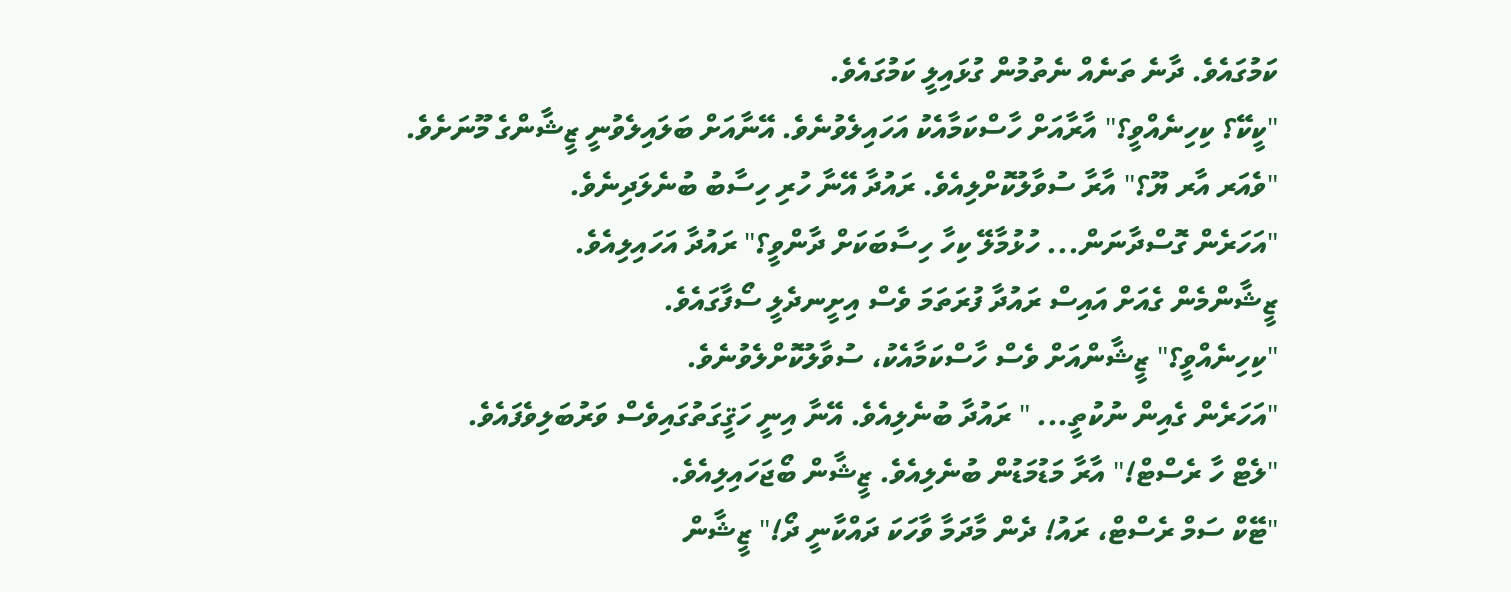ކަމުގައެވެ. ދާނެ ތަނެއް ނެތުމުން ގުޅައިލީ ކަމުގައެވެ.
"ކީކޭ؟ ކިހިނެއްވީ؟" އާރާއަށް ހާސްކަމާއެކު އަހައިލެވުނެވެ. އޭނާއަށް ބަލައިލެވުނީ ޒީޝާންގެ މޫނަށެވެ.
"ވެއަރ އާރ ޔޫ؟" އާރާ ސުވާލުކޮށްލިއެވެ. ރައުދާ އޭނާ ހުރި ހިސާބު ބުނެލަދިނެވެ.
"އަހަރެން ގޮސްދާނަން... ހުޅުމާލޭ ކިހާ ހިސާބަކަށް ދާންވީ؟" ރައުދާ އަހައިލިއެވެ.
ޒީޝާންމެން ގެއަށް އައިސް ރައުދާ ފުރަތަމަ ވެސް އިށީނދެލީ ސޯފާގައެވެ.
"ކިހިނެއްވީ؟" ޒީޝާންއަށް ވެސް ހާސްކަމާއެކު، ސުވާލުކޮށްލެވުނެވެ.
"އަހަރެން ގެއިން ނުކުތީ... " ރައުދާ ބުނެލިއެވެ. އޭނާ އިނީ ހަޤީގަތުގައިވެސް ވަރުބަލިވެފައެވެ.
"ލެޓް ހާ ރެސްޓް!" އާރާ މަޑުމަޑުން ބުނެލިއެވެ. ޒީޝާން ބޯޖަހައިލިއެވެ.
"ޓޭކް ސަމް ރެސްޓް، ރައު! ދެން މާދަމާ ވާހަކަ ދައްކާނީ ދޯ!" ޒީޝާން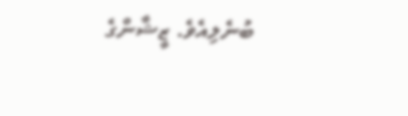ބުނެލިއެވެ. ޒީޝާންގެ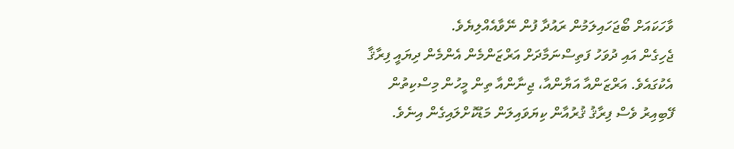ވާހަކައަށް ބޯޖަހައިލަމުން ރައުދާ ފުން ނޭވާއެއްލިޔެވެ.
ޖެހިގެން އައި ދުވަހު ފަތިސްނަމާދަށް އަރްޒަންމެން އެންމެން ދިޔައީ ފިރާޤާ އެކުގައެވެ. އަރްޒަންއާ އަޔާންއާ، ޖިނާންއާ ތިން މީހުން މިސްކިތުން ފޭބިއިރު ވެސް ފިރާޤު ޤުރުއާން ކިޔަވައިލަން މަޑުކޮށްލައިގެން އިނެވެ.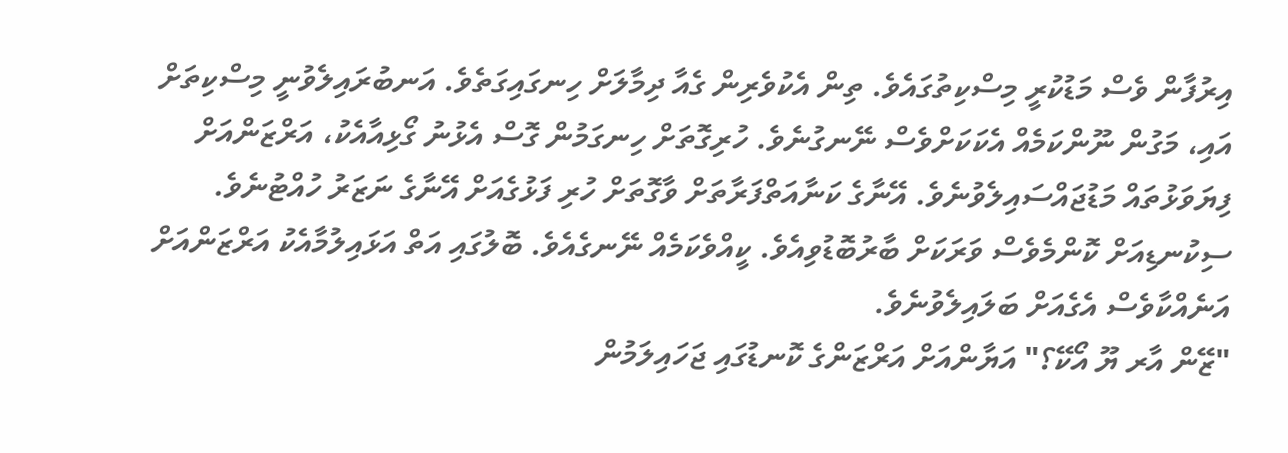އިރުފާން ވެސް މަޑުކުރީ މިސްކިތުގައެވެ. ތިން އެކުވެރިން ގެއާ ދިމާލަށް ހިނގައިގަތެވެ. އަނބުރައިލެވުނީ މިސްކިތަށް އައި، މަގުން ނޫންކަމެއް އެކަކަށްވެސް ނޭނގުނެވެ. ހުރިގޮތަށް ހިނގަމުން ގޮސް އެޅުނު ގޯޅިއާއެކު، އަރްޒަންއަށް ފިޔަވަޅުތައް މަޑުޖައްސައިލެވުނެވެ. އޭނާގެ ކަނާއަތްފަރާތަށް ވާގޮތަށް ހުރި ފަޅުގެއަށް އޭނާގެ ނަޒަރު ހުއްޓުނެވެ. ސިކުނޑިއަށް ކޮންމެވެސް ވަރަކަށް ބާރުބޮޑުވިއެވެ. ކީއްވެކަމެއް ނޭނގެއެވެ. ބޮލުގައި އަތް އަޅައިލުމާއެކު އަރްޒަންއަށް އަނެއްކާވެސް އެގެއަށް ބަލައިލެވުނެވެ.
"ޒޭން އާރ ޔޫ އޯކޭ؟" އަޔާންއަށް އަރްޒަންގެ ކޮނޑުގައި ޖަހައިލަމުން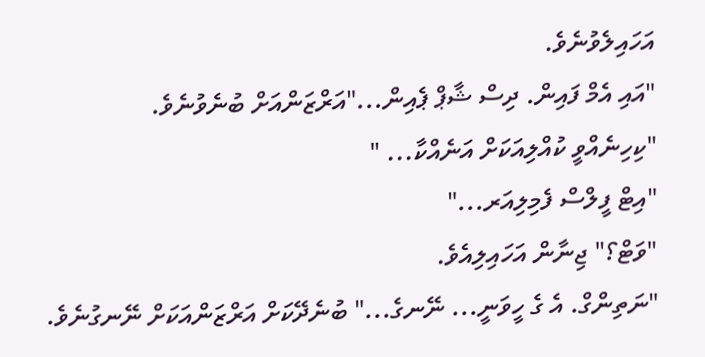އަހައިލެވުނެވެ.
"އައި އެމް ފައިން. ދިސް ޝާޕް ޕެއިން..."އަރްޒަންއަށް ބުނެވުނެވެ.
"ކިހިނެއްވީ ކުއްލިއަކަށް އަނެއްކާ... "
"އިޓް ފީލްސް ފެމިލިއަރ..."
"ވަޓް؟" ޖިނާން އަހައިލިއެވެ.
"ނަތިންގް. އެ ގެ ހީވަނީ... ނޭނގެ..." ބުނެދޭކަށް އަރްޒަންއަކަށް ނޭނގުނެވެ.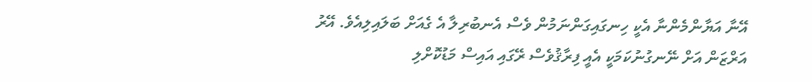އޭނާ އަޔާންމެންނާ އެކީ ހިނގައިގަންނަމުން ވެސް އެނބުރިލާ އެ ގެއަށް ބަލައިލިއެވެ. އޭރު އަރްޒަން އަށް ނޭނގުނުކަމަކީ އެއީ ފިރާޤުވެސް ރޭގައި އައިސް މަޑުކޮށްލި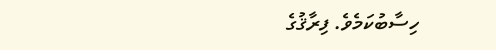ހިސާބުކަމެވެ. ފިރާޤުގެ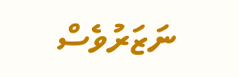ނަޒަރުވެސް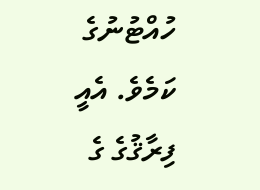ހުއްޓުނުގެ ކަމެވެ. އެއީ ފިރާޤުގެ ގެ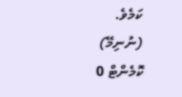ކަމެވެ.
(ނުނިމޭ)
ކޮމެންޓް 0